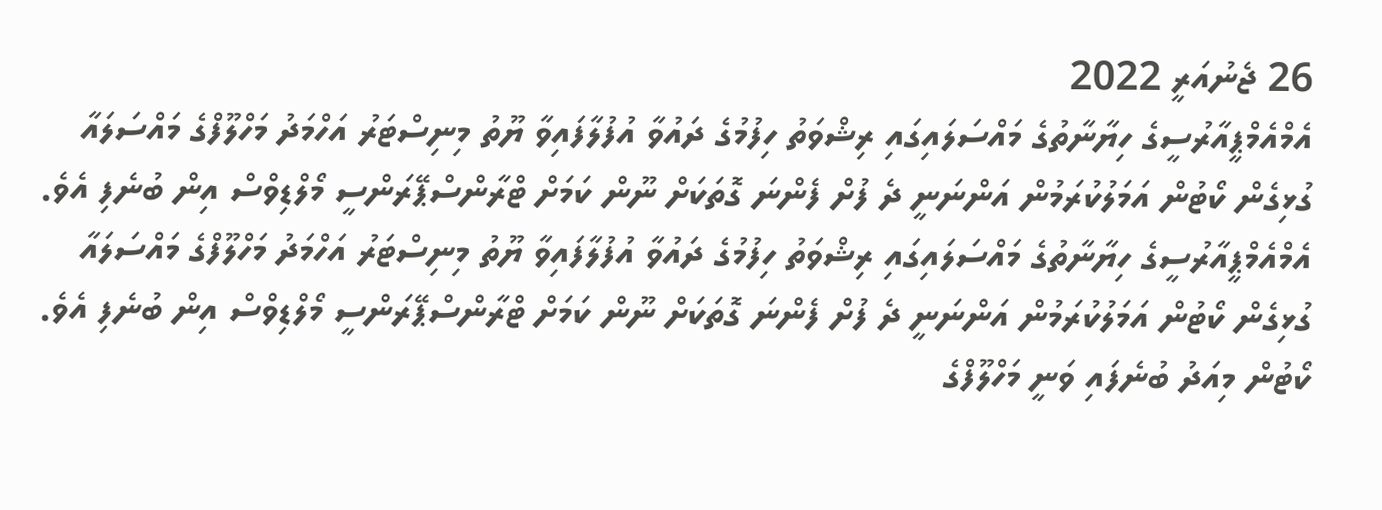26 ޖެނުއަރީ 2022
އެމްއެމްޕީއާރުސީގެ ހިޔާނާތުގެ މައްސަލައިގައި ރިޝްވަތު ހިފުމުގެ ދައުވާ އުފުލާފައިވާ ޔޫތު މިނިސްޓަރު އަހްމަދު މަހްލޫފްގެ މައްސަލައާ ގުޅިގެން ކޯޓުން އަމަލުކުރަމުން އަންނަނީ ދެ ފުށް ފެންނަ ގޮތަކަށް ނޫން ކަމަށް ޓްރާންސްޕޭރަންސީ މޯލްޑިވްސް އިން ބުނެފި އެވެ.
އެމްއެމްޕީއާރުސީގެ ހިޔާނާތުގެ މައްސަލައިގައި ރިޝްވަތު ހިފުމުގެ ދައުވާ އުފުލާފައިވާ ޔޫތު މިނިސްޓަރު އަހްމަދު މަހްލޫފްގެ މައްސަލައާ ގުޅިގެން ކޯޓުން އަމަލުކުރަމުން އަންނަނީ ދެ ފުށް ފެންނަ ގޮތަކަށް ނޫން ކަމަށް ޓްރާންސްޕޭރަންސީ މޯލްޑިވްސް އިން ބުނެފި އެވެ.
ކޯޓުން މިއަދު ބުނެފައި ވަނީ މަހްލޫފްގެ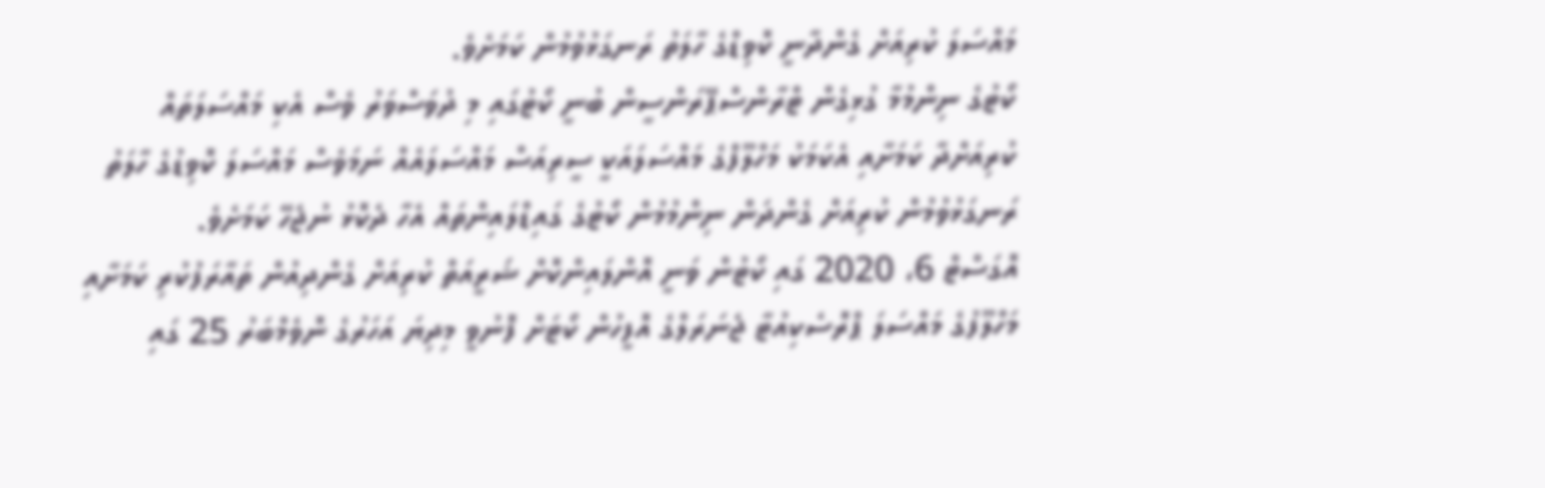މައްސަލަ ކުރިއަށް ގެންދާނީ ކޮވިޑްގެ ހާލަތު ރަނގަޅުވުމުން ކަމަށެވެ.
ކޯޓުގެ ނިންމުމާ ގުޅިގެން ޓްރާންސްޕޭރަންސީން ބުނީ ކޯޓުގައި މި ދުވަސްވަރު ވެސް އެކި މައްސަލަތައް ކުރިއަށްދާ ކަމަށާއި އެކަމަކު މަހްލޫފްގެ މައްސަލައަކީ ސީރިއަސް މައްސަލައެއް ނަމަވެސް މައްސަލަ ކޮވިޑުގެ ހާލަތު ރަނގަޅުވުމުން ކުރިއަށް ގެންދަން ނިންމުމުން ކޯޓުގެ ގައިޑްލައިންތައް އެހާ ދެކޮޅު ނުޖެހޭ ކަމަށެވެ.
އޮގަސްޓް 6، 2020 ގައި ކޯޓުން ވަނީ އޮންލައިންކޮށް ޝަރީއަތް ކުރިއަށް ގެންދިއުން ތައާރަފުކުރި ކަމަށާއި މަހްލޫފުގެ މައްސަލަ ޕްރޮސެކިއުޓާ ޖެނަރަލްގެ އޮފީހުން ކޯޓަށް ފޮނުވީ މިދިޔަ އަހަރުގެ ނޮވެމްބަރު 25 ގައި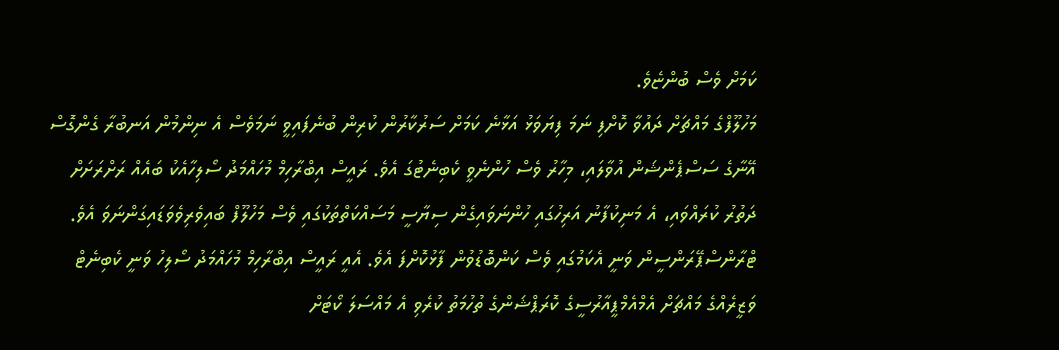ކަމަށް ވެސް ބުންޏެވެ.
މަހުލޫފްގެ މައްޗަށް ދައުވާ ކޮށްފި ނަމަ ފިޔަވަޅު އަޅާނެ ކަމަށް ސަރުކާރުން ކުރިން ބުނެފައިވީ ނަމަވެސް އެ ނިންމުން އަނބުރާ ގެންގޮސް އޭނާގެ ސަސްޕެންޝަން އުވާލައި، މިހާރު ވެސް ހުންނެވީ ކެބިނެޓުގަ އެވެ. ރައީސް އިބްރާހިމް މުހައްމަދު ސޯލިހާއެކު ބައެއް ރަށްރަށަށް ދަތުރު ކުރައްވައި، އެ މަނިކުފާނު އަރިހުގައި ހުންނަވައިގެން ސިޔާސީ މަސައްކަތްތަކުގައި ވެސް މަހުލޫފް ބައިވެރިވެވަޑައިގަންނަވަ އެވެ.
ޓްރާންސްޕޭރަންސީން ވަނީ އެކަމުގައި ވެސް ކަންބޮޑުވުން ފާޅުކޮށްފަ އެވެ. އެއީ ރައީސް އިބްރާހިމް މުހައްމަދު ސޯލިހު ވަނީ ކެބިނެޓް ވަޒީރެއްގެ މައްޗަށް އެމްއެމްޕީއާރުސީގެ ކޮރަޕްޝަންގެ ތުހުމަތު ކުރެވި އެ މައްސަލަ ކޯޓަށް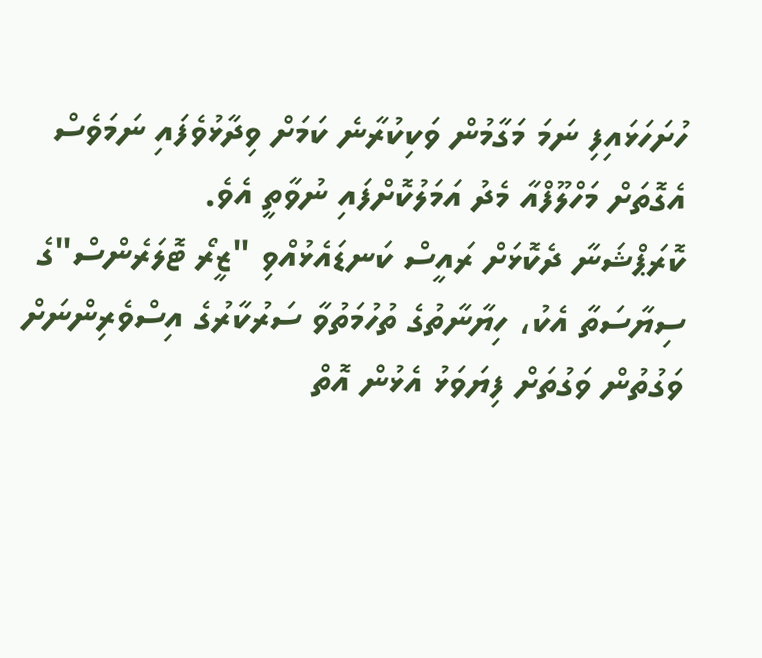ހުށަހަޅައިފި ނަމަ މަގާމުން ވަކިކުރާނެ ކަމަށް ވިދާޅުވެފައި ނަމަވެސް އެގޮތަށް މަހްލޫފްއާ މެދު އަމަލުކޮށްފައި ނުވާތީ އެވެ.
ކޮރަޕްޝަނާ ދެކޮޅަށް ރައީސް ކަނޑައެޅުއްވި "ޒީރޯ ޓޮލަރެންސް"ގެ ސިޔާސަތާ އެކު، ހިޔާނާތުގެ ތުހުމަތުވާ ސަރުކާރުގެ އިސްވެރިންނަށް ވަގުތުން ވަގުތަށް ފިޔަވަޅު އެޅުން އޮތް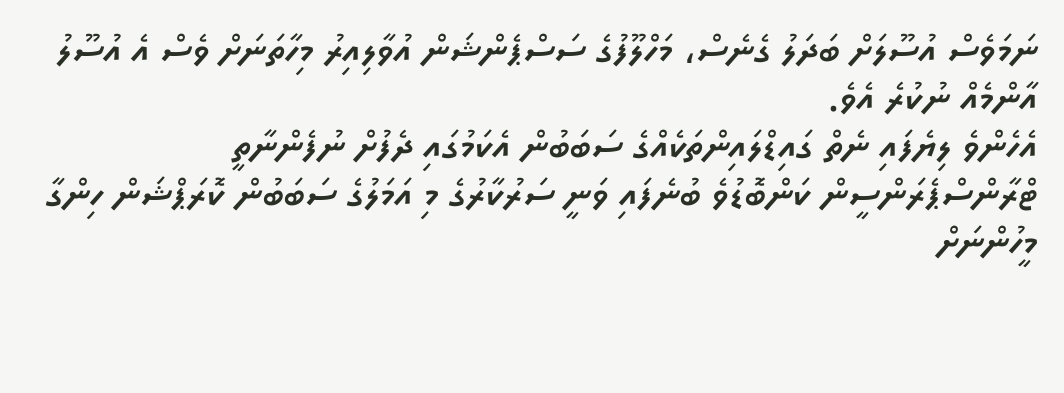ނަމަވެސް އުސޫލަށް ބަދަލު ގެނެސް، މަހްލޫފުގެ ސަސްޕެންޝަން އުވާލިއިރު މިހާތަނަށް ވެސް އެ އުސޫލު އާންމެއް ނުކުރެ އެވެ.
އެހެންވެ ލިޔެފައި ނެތް ގައިޑްލައިންތަކެއްގެ ސަބަބުން އެކަމުގައި ދެފުށް ނުފެންނާތީ ޓްރާންސްޕެރަންސީން ކަންބޮޑުވެ ބުނެފައި ވަނީ ސަރުކާރުގެ މި އަމަލުގެ ސަބަބުން ކޮރަޕްޝަން ހިންގާ މީހުންނަށް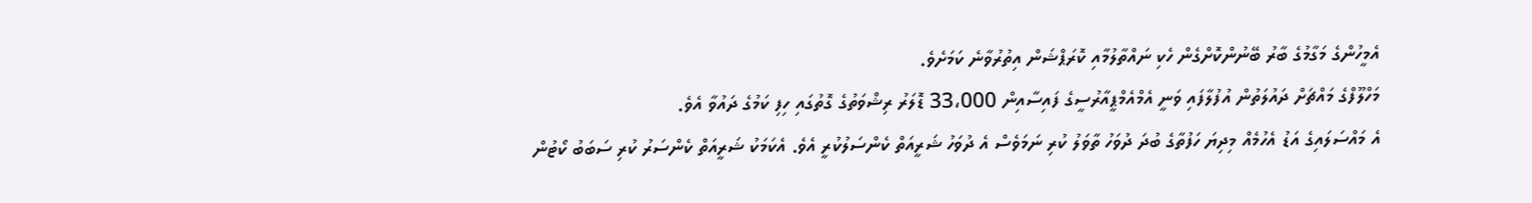އެމީހުންގެ މަގާމުގެ ބާރު ބޭނުންކޮށްގެން ހެކި ނައްތާލުމާއި ކޮރަޕްޝަން އިތުރުވާނެ ކަމަށެވެ.
މަހްލޫފްގެ މައްޗަށް ދައުލަތުން އުފުލާފައި ވަނީ އެމްއެމްޕީއާރުސީގެ ފައިސާއިން 33،000 ޑޮލަރު ރިޝްވަތުގެ ގޮތުގައި ހިފި ކަމުގެ ދައުވާ އެވެ.
އެ މައްސަލައިގެ އަޑު އެހުމެއް މިދިޔަ ހަފުތާގެ ބުދަ ދުވަހު ތާވަލު ކުރި ނަމަވެސް އެ ދުވަހު ޝަރީއަތް ކެންސަލުކުރީ އެވެ. އެކަމަކު ޝަރީއަތް ކެންސަރު ކުރި ސަބަބު ކޯޓުން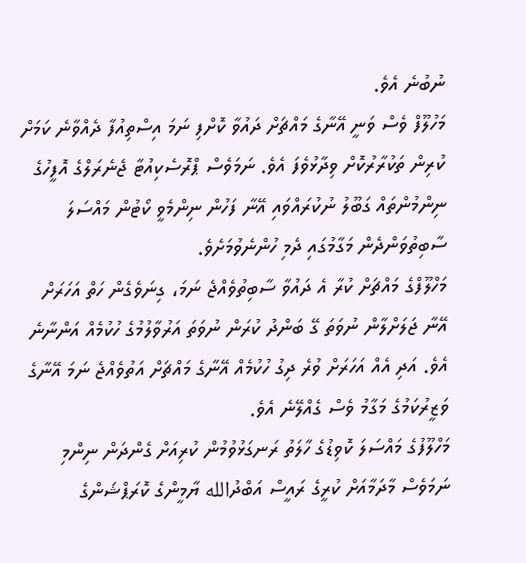ނުބުނެ އެވެ.
މަހުލޫފް ވެސް ވަނީ އޭނާގެ މައްޗަށް ދައުވާ ކޮށްފި ނަމަ އިސްތިއުފާ ދެއްވާނެ ކަމަށް ކުރިން ތަކުރާރުކޮށް ވިދާޅުވެފަ އެވެ. ނަމަވެސް ޕްރޮސެކިއުޓާ ޖެނެރަލްގެ އޮފީހުގެ ނިންމުންތައް ގަބޫލު ނުކުރައްވައި އޭނާ ފަހުން ނިންމެވީ ކޯޓުން މައްސަލަ ސާބިތުވަންދެން މަގާމުގައި ދެމި ހުންނެވުމަށެވެ.
މަހްލޫފްގެ މައްޗަށް ކުރާ އެ ދައުވާ ސާބިތުވެއްޖެ ނަމަ، ގިނަވެގެން ހަތް އަހަރަށް އޭނާ ޖަލަށްލާން ނުވަތަ ގޭ ބަންދު ކުރަން ނުވަތަ އަރުވާލުމުގެ ހުކުމެއް އަންނާނެ އެވެ. އަދި އެއް އަހަރަށް ވުރެ ދިގު ހުކުމެއް އޭނާގެ މައްޗަށް އަތުވެއްޖެ ނަމަ އޭނާގެ ވަޒީރުކަމުގެ މަގާމު ވެސް ގެއްލޭނެ އެވެ.
މަހްލޫފުގެ މައްސަލަ ކޮވިޑުގެ ހާލަތު ރަނގަޅުވުމުން ކުރިއަށް ގެންދަން ނިންމި ނަމަވެސް މާދަމާއަށް ކުރީގެ ރައީސް އަބްދުالله ޔާމީންގެ ކޮރަޕްޝަންގެ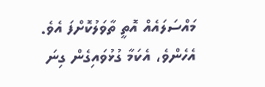މައްސަލައެއް އޮތީ ތާވަލުކޮށްފަ އެވެ. އެހެންވެ، އެކަމާ ގުޅުވައިގެން ގިނަ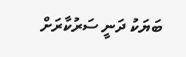ބަޔަކު ދަނީ ސަރުކާރަށް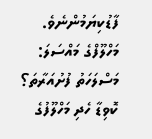ފާޑުކިޔަމުންނެވެ.
މަހްލޫފްގެ މައްސަލަ: މަސްލަހަތު ފުށުއަރާތަ؟
ކޮވިޑާ ހެދި މަހްލޫފުގެ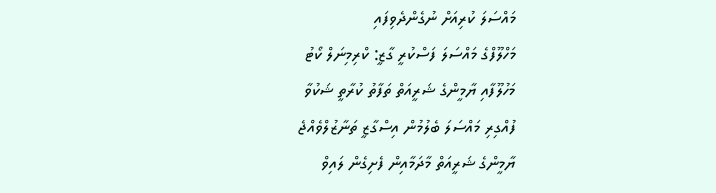މައްސަލަ ކުރިއަށް ނުގެންދެވިފައި
މަހްލޫފްގެ މައްސަލަ ފަސްކުރީ ގާޒީ: ކްރިމިނަލް ކޯޓު
މަހުލޫފާއި ޔާމީންގެ ޝަރީއަތް ތަފާތު ކުރާތީ ޝަކުވާ
ފުއްގިރި މައްސަލަ ބެލުމުން އިސްގާޒީ ތަނާޒުލްވެއްޖެ
ޔާމީންގެ ޝަރީއަތް މާދަމާއިން ފެށިގެން ލައިވް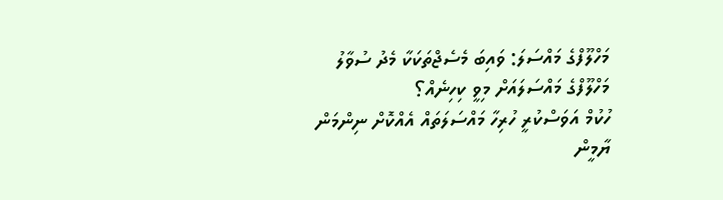މަހްލޫފްގެ މައްސަލަ: ވައިބަ މެސެޖްތަކަކާ މެދު ސުވާލު
މަހްލޫފްގެ މައްސަލައަށް މިވީ ކިހިނެއް؟
ހުކުމް އަވަސްކުރީ ހުރިހާ މައްސަލަތައް އެއްކޮށް ނިންމަން
ޔާމީން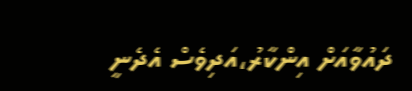ދައުވާއަށް އިންކާރު،އަދިވެސް އެދެނީ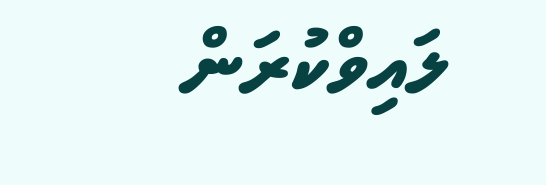ލައިވްކުރަން